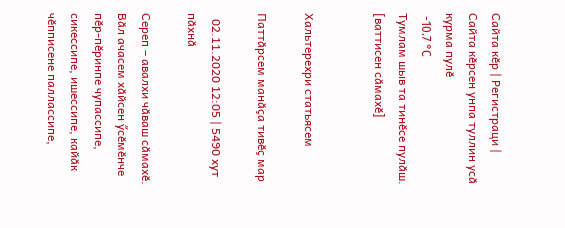Сайта кӗр | Регистраци | Сайта кӗрсен унпа туллин усӑ курма пулӗ
 -10.7 °C
Тумлам шыв та тинӗсе пулӑш.
[ваттисен сӑмахӗ]


Хальтерехри статьясем

Паттӑрсем манӑҫа тивӗҫ мар

  02.11.2020 12:05 | 5490 хут пӑхнӑ

Сереп – авалхи чӑваш сӑмахӗ. Вӑл ачасем хӑйсен ӳсӗмӗнче пӗр-пӗринпе чупассипе, сикессипе, ишессипе, кайӑк чӗпписене паллассипе,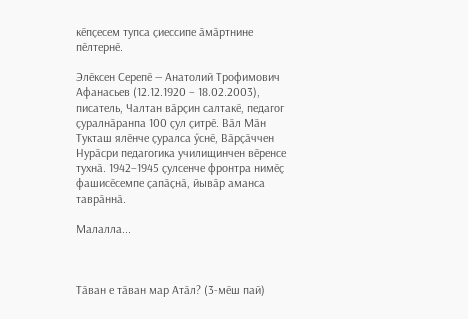кӗпҫесем тупса ҫиессипе ӑмӑртнине пӗлтернӗ.

Элӗксен Серепӗ — Анатолий Трофимович Афанасьев (12.12.1920 – 18.02.2003), писатель, Чалтан вӑрҫин салтакӗ, педагог ҫуралнӑранпа 100 ҫул ҫитрӗ. Вӑл Мӑн Тукташ ялӗнче ҫуралса ӳснӗ, Вӑрҫӑччен Нурӑсри педагогика училищинчен вӗренсе тухнӑ. 1942–1945 ҫулсенче фронтра нимӗҫ фашисӗсемпе ҫапӑҫнӑ, йывӑр аманса таврӑннӑ.

Малалла...



Тӑван е тӑван мар Атӑл? (3-мӗш пай)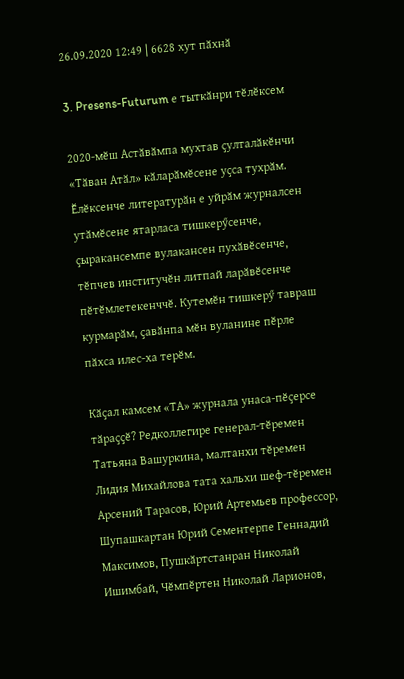26.09.2020 12:49 | 6628 хут пӑхнӑ

3. Presens-Futurum е тыткӑнри тӗлӗксем

2020-мӗш Астӑвӑмпа мухтав ҫулталӑкӗнчи «Тӑван Атӑл» кӑларӑмӗсене уҫса тухрӑм. Ӗлӗксенче литературӑн е уйрӑм журналсен утӑмӗсене ятарласа тишкерӳсенче, ҫыракансемпе вулакансен пухӑвӗсенче, тӗпчев институчӗн литпай ларӑвӗсенче пӗтӗмлетекенччӗ. Кутемӗн тишкерӳ тавраш курмарӑм, ҫавӑнпа мӗн вуланине пӗрле пӑхса илес-ха терӗм.

Кӑҫал камсем «ТА» журнала унаса-пӗҫерсе тӑраҫҫӗ? Редколлегире генерал-тӗремен Татьяна Вашуркина, малтанхи тӗремен Лидия Михайлова тата хальхи шеф-тӗремен Арсений Тарасов, Юрий Артемьев профессор, Шупашкартан Юрий Сементерпе Геннадий Максимов, Пушкӑртстанран Николай Ишимбай, Чӗмпӗртен Николай Ларионов,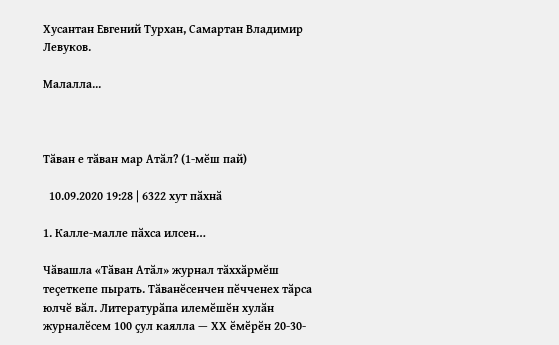Хусантан Евгений Турхан, Самартан Владимир Левуков.

Малалла...



Тӑван е тӑван мар Атӑл? (1-мӗш пай)

  10.09.2020 19:28 | 6322 хут пӑхнӑ

1. Калле-малле пӑхса илсен…

Чӑвашла «Тӑван Атӑл» журнал тӑххӑрмӗш теҫеткепе пырать. Тӑванӗсенчен пӗчченех тӑрса юлчӗ вӑл. Литературӑпа илемӗшӗн хулӑн журналӗсем 100 ҫул каялла — ХХ ӗмӗрӗн 20-30-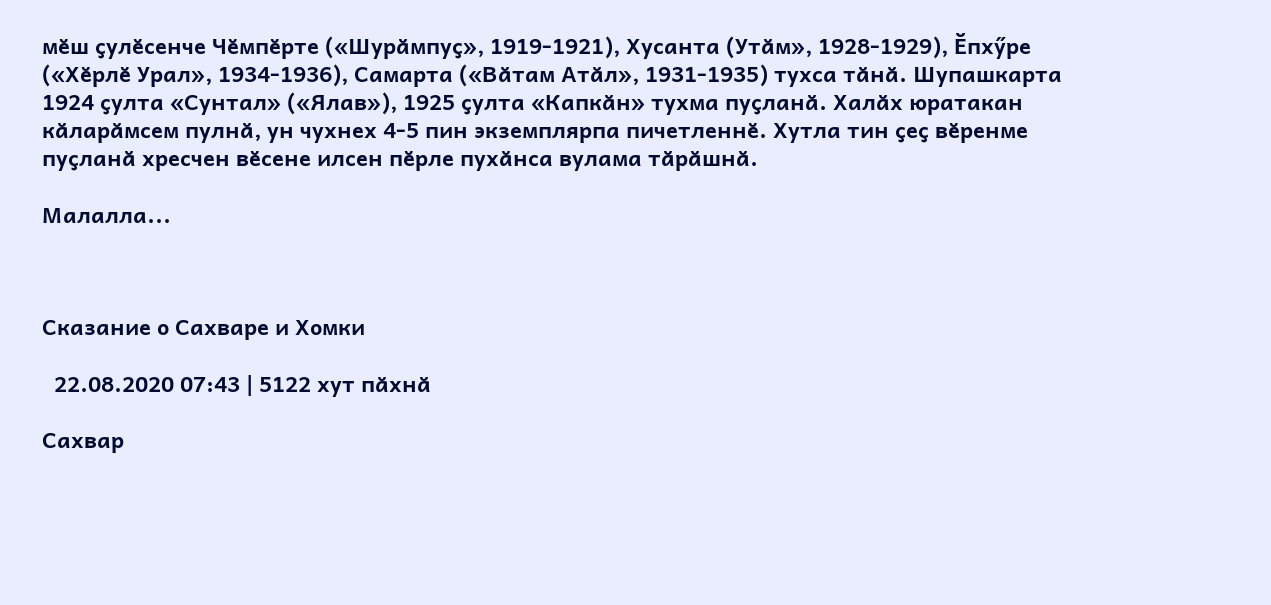мӗш ҫулӗсенче Чӗмпӗрте («Шурӑмпуҫ», 1919-1921), Хусанта (Утӑм», 1928-1929), Ӗпхӳре («Хӗрлӗ Урал», 1934-1936), Самарта («Вӑтам Атӑл», 1931-1935) тухса тӑнӑ. Шупашкарта 1924 ҫулта «Сунтал» («Ялав»), 1925 ҫулта «Капкӑн» тухма пуҫланӑ. Халӑх юратакан кӑларӑмсем пулнӑ, ун чухнех 4-5 пин экземплярпа пичетленнӗ. Хутла тин ҫеҫ вӗренме пуҫланӑ хресчен вӗсене илсен пӗрле пухӑнса вулама тӑрӑшнӑ.

Малалла...



Сказание о Сахваре и Хомки

  22.08.2020 07:43 | 5122 хут пӑхнӑ

Сахвар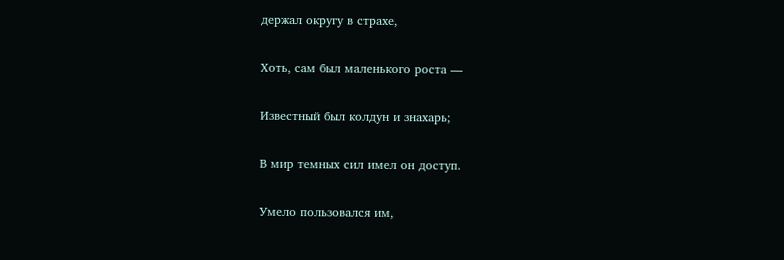держал округу в страхе,

Хоть, сам был маленького роста —

Известный был колдун и знахарь;

В мир темных сил имел он доступ.

Умело пользовался им,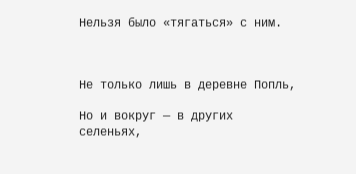Нельзя было «тягаться» с ним.



Не только лишь в деревне Попль,

Но и вокруг — в других селеньях,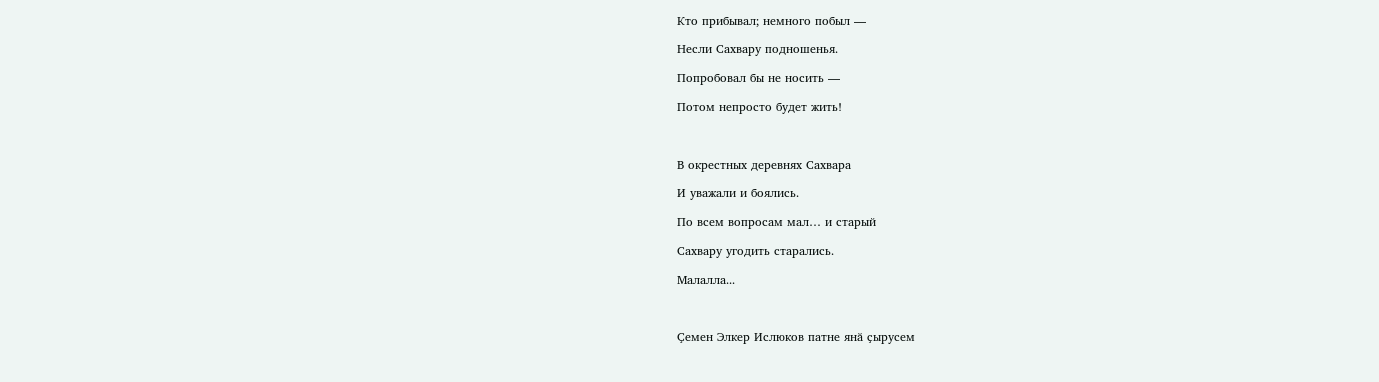Кто прибывал; немного побыл —

Несли Сахвару подношенья.

Попробовал бы не носить —

Потом непросто будет жить!



В окрестных деревнях Сахвара

И уважали и боялись.

По всем вопросам мал… и старый

Сахвару угодить старались.

Малалла...



Ҫемен Элкер Ислюков патне янӑ ҫырусем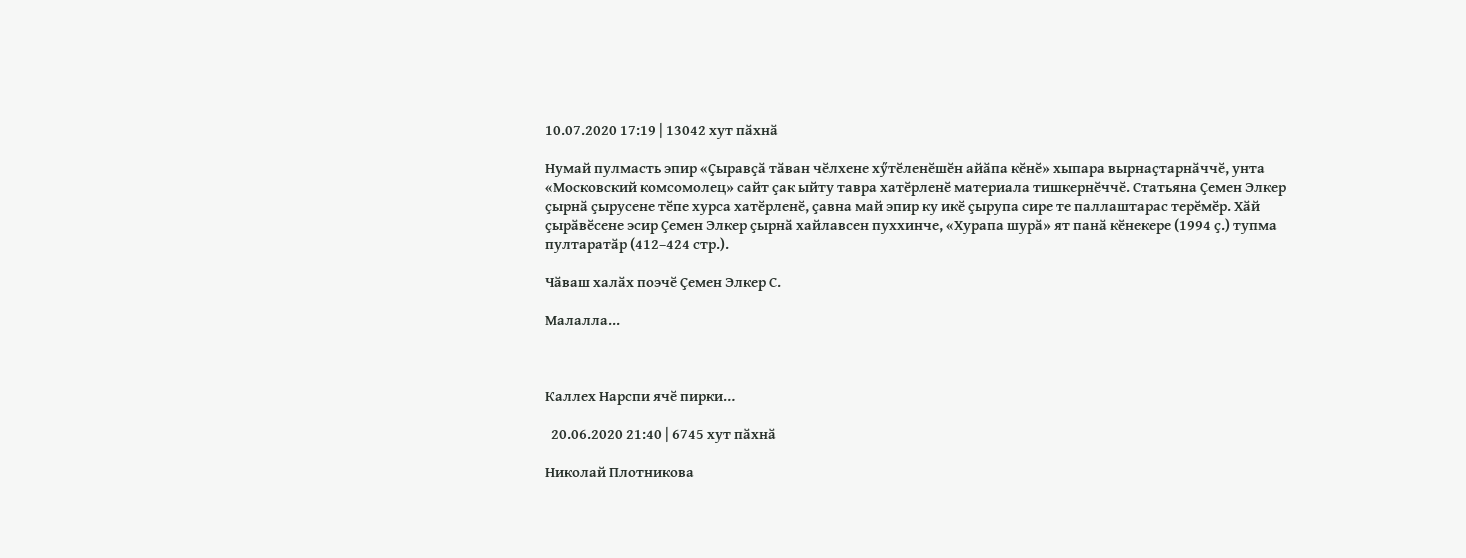10.07.2020 17:19 | 13042 хут пӑхнӑ

Нумай пулмасть эпир «Ҫыравҫӑ тӑван чӗлхене хӳтӗленӗшӗн айӑпа кӗнӗ» хыпара вырнаҫтарнӑччӗ, унта «Московский комсомолец» сайт ҫак ыйту тавра хатӗрленӗ материала тишкернӗччӗ. Статьяна Ҫемен Элкер ҫырнӑ ҫырусене тӗпе хурса хатӗрленӗ, ҫавна май эпир ку икӗ ҫырупа сире те паллаштарас терӗмӗр. Хӑй ҫырӑвӗсене эсир Ҫемен Элкер ҫырнӑ хайлавсен пуххинче, «Хурапа шурӑ» ят панӑ кӗнекере (1994 ҫ.) тупма пултаратӑр (412–424 стр.).

Чӑваш халӑх поэчӗ Ҫемен Элкер С.

Малалла...



Каллех Нарспи ячӗ пирки…

  20.06.2020 21:40 | 6745 хут пӑхнӑ

Николай Плотникова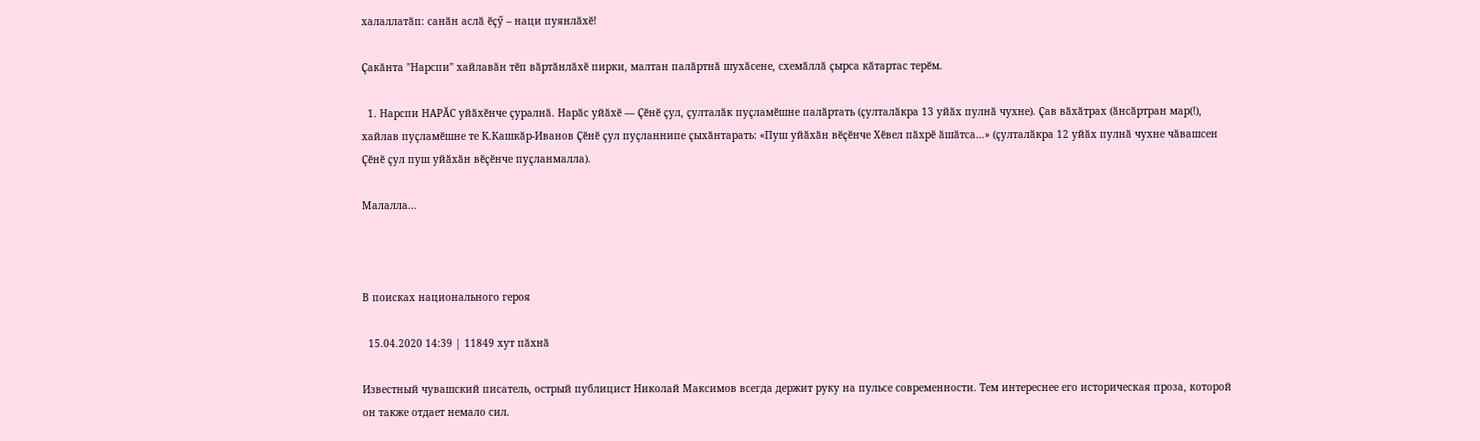халаллатӑп: санӑн аслӑ ӗҫӳ – наци пуянлӑхӗ!

Ҫакӑнта "Нарспи" хайлавӑн тӗп вӑртӑнлӑхӗ пирки, малтан палӑртнӑ шухӑсене, схемӑллӑ ҫырса кӑтартас терӗм.

  1. Нарспи НАРӐС уйӑхӗнче ҫуралнӑ. Нарӑс уйӑхӗ — Ҫӗнӗ ҫул, ҫулталӑк пуҫламӗшне палӑртать (ҫулталӑкра 13 уйӑх пулнӑ чухне). Ҫав вӑхӑтрах (ӑнсӑртран мар(!), хайлав пуҫламӗшне те К.Кашкӑр-Иванов Ҫӗнӗ ҫул пуҫланнипе ҫыхӑнтарать: «Пуш уйӑхӑн вӗҫӗнче Хӗвел пӑхрӗ ӑшӑтса…» (ҫулталӑкра 12 уйӑх пулнӑ чухне чӑвашсен Ҫӗнӗ ҫул пуш уйӑхӑн вӗҫӗнче пуҫланмалла).

Малалла...



В поисках национального героя

  15.04.2020 14:39 | 11849 хут пӑхнӑ

Известный чувашский писатель, острый публицист Николай Максимов всегда держит руку на пульсе современности. Тем интереснее его историческая проза, которой он также отдает немало сил.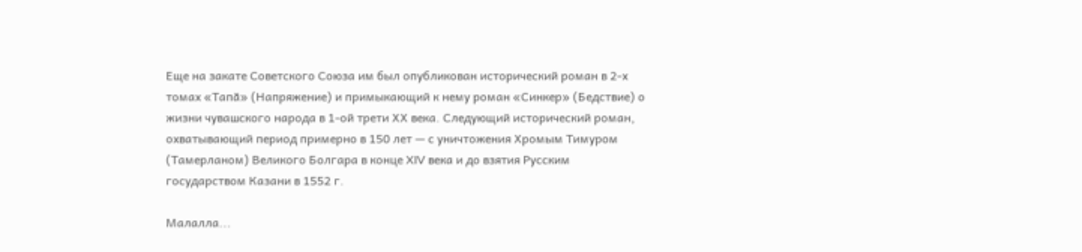Еще на закате Советского Союза им был опубликован исторический роман в 2-х томах «Тапӑ» (Напряжение) и примыкающий к нему роман «Синкер» (Бедствие) о жизни чувашского народа в 1-ой трети ХХ века. Следующий исторический роман, охватывающий период примерно в 150 лет — с уничтожения Хромым Тимуром (Тамерланом) Великого Болгара в конце XIV века и до взятия Русским государством Казани в 1552 г.

Малалла...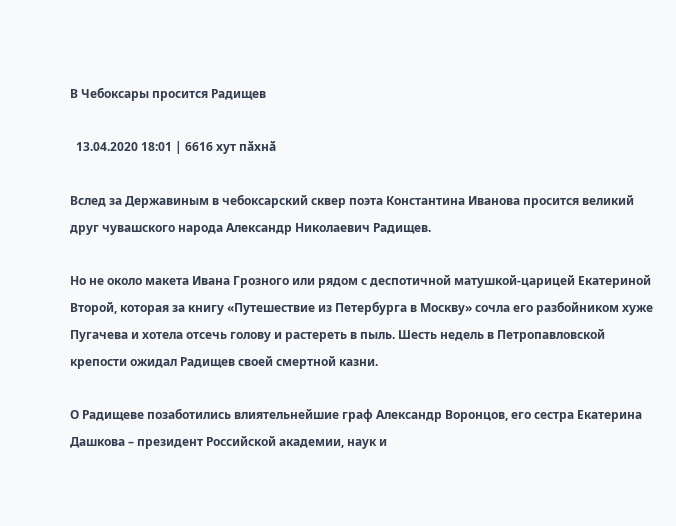В Чебоксары просится Радищев

  13.04.2020 18:01 | 6616 хут пӑхнӑ

Вслед за Державиным в чебоксарский сквер поэта Константина Иванова просится великий друг чувашского народа Александр Николаевич Радищев.

Но не около макета Ивана Грозного или рядом с деспотичной матушкой-царицей Екатериной Второй, которая за книгу «Путешествие из Петербурга в Москву» сочла его разбойником хуже Пугачева и хотела отсечь голову и растереть в пыль. Шесть недель в Петропавловской крепости ожидал Радищев своей смертной казни.

О Радищеве позаботились влиятельнейшие граф Александр Воронцов, его сестра Екатерина Дашкова – президент Российской академии, наук и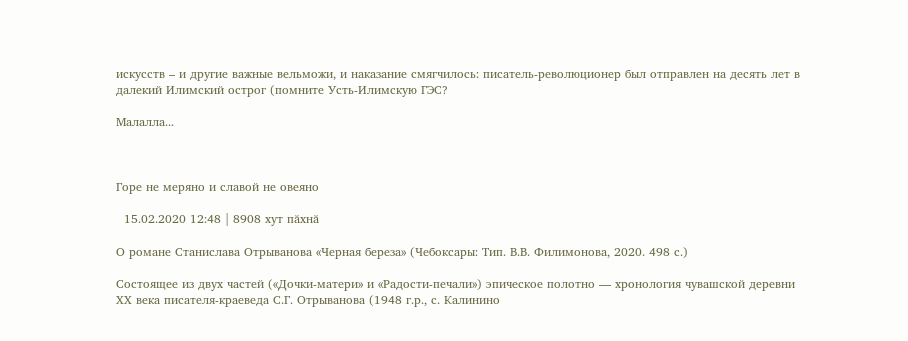искусств – и другие важные вельможи, и наказание смягчилось: писатель-революционер был отправлен на десять лет в далекий Илимский острог (помните Усть-Илимскую ГЭС?

Малалла...



Горе не меряно и славой не овеяно

  15.02.2020 12:48 | 8908 хут пӑхнӑ

О романе Станислава Отрыванова «Черная береза» (Чебоксары: Тип. В.В. Филимонова, 2020. 498 с.)

Состоящее из двух частей («Дочки-матери» и «Радости-печали») эпическое полотно — хронология чувашской деревни ХХ века писателя-краеведа С.Г. Отрыванова (1948 г.р., с. Калинино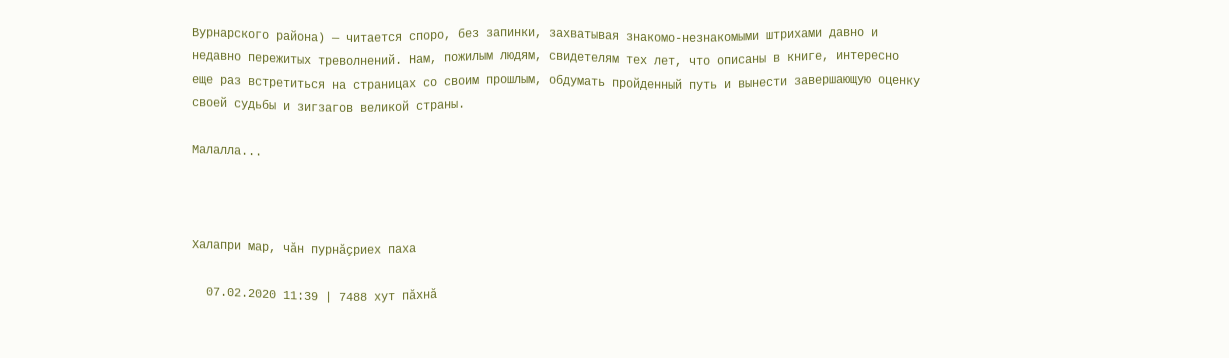Вурнарского района) — читается споро, без запинки, захватывая знакомо-незнакомыми штрихами давно и недавно пережитых треволнений. Нам, пожилым людям, свидетелям тех лет, что описаны в книге, интересно еще раз встретиться на страницах со своим прошлым, обдумать пройденный путь и вынести завершающую оценку своей судьбы и зигзагов великой страны.

Малалла...



Халапри мар, чӑн пурнӑҫриех паха

  07.02.2020 11:39 | 7488 хут пӑхнӑ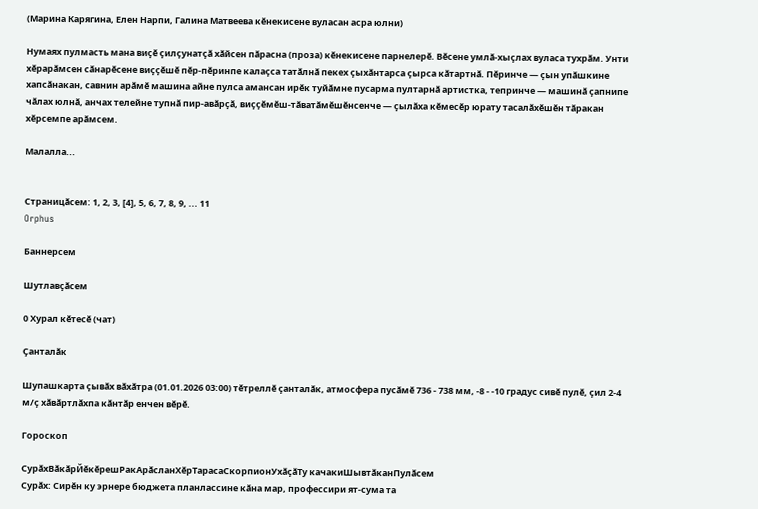(Марина Карягина, Елен Нарпи, Галина Матвеева кӗнекисене вуласан асра юлни)

Нумаях пулмасть мана виҫӗ ҫилҫунатҫӑ хӑйсен пӑрасна (проза) кӗнекисене парнелерӗ. Вӗсене умлӑ-хыҫлах вуласа тухрӑм. Унти хӗрарӑмсен сӑнарӗсене виҫҫӗшӗ пӗр-пӗринпе калаҫса татӑлнӑ пекех ҫыхӑнтарса ҫырса кӑтартнӑ. Пӗринче — ҫын упӑшкине хапсӑнакан, савнин арӑмӗ машина айне пулса амансан ирӗк туйӑмне пусарма пултарнӑ артистка, тепринче — машинӑ ҫапнипе чӑлах юлнӑ, анчах телейне тупнӑ пир-авӑрҫӑ, виҫҫӗмӗш-тӑватӑмӗшӗнсенче — ҫылӑха кӗмесӗр юрату тасалӑхӗшӗн тӑракан хӗрсемпе арӑмсем.

Малалла...


Страницӑсем: 1, 2, 3, [4], 5, 6, 7, 8, 9, ... 11
Orphus

Баннерсем

Шутлавҫӑсем

0 Хурал кӗтесӗ (чат)

Ҫанталӑк

Шупашкарта ҫывӑх вӑхӑтра (01.01.2026 03:00) тӗтреллӗ ҫанталӑк, атмосфера пусӑмӗ 736 - 738 мм, -8 - -10 градус сивӗ пулӗ, ҫил 2-4 м/ҫ хӑвӑртлӑхпа кӑнтӑр енчен вӗрӗ.

Гороскоп

СурӑхВӑкӑрЙӗкӗрешРакАрӑсланХӗрТарасаСкорпионУхӑҫӑТу качакиШывтӑканПулӑсем
Сурӑх: Сирӗн ку эрнере бюджета планлассине кӑна мар, профессири ят-сума та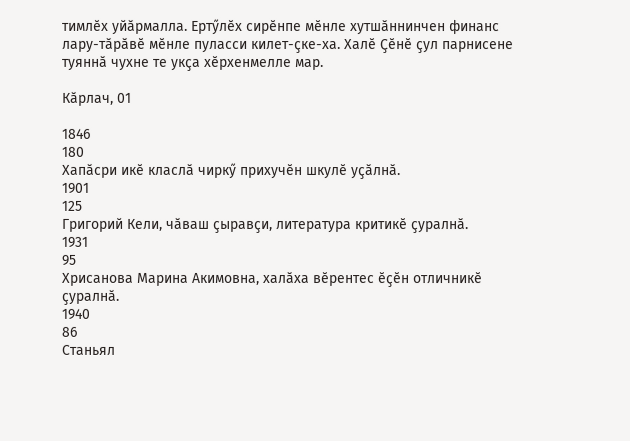тимлӗх уйӑрмалла. Ертӳлӗх сирӗнпе мӗнле хутшӑннинчен финанс лару-тӑрӑвӗ мӗнле пуласси килет-ҫке-ха. Халӗ Ҫӗнӗ ҫул парнисене туяннӑ чухне те укҫа хӗрхенмелле мар.

Кӑрлач, 01

1846
180
Хапӑсри икӗ класлӑ чиркӳ прихучӗн шкулӗ уҫӑлнӑ.
1901
125
Григорий Кели, чӑваш ҫыравҫи, литература критикӗ ҫуралнӑ.
1931
95
Хрисанова Марина Акимовна, халӑха вӗрентес ӗҫӗн отличникӗ ҫуралнӑ.
1940
86
Станьял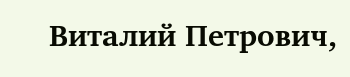Виталий Петрович,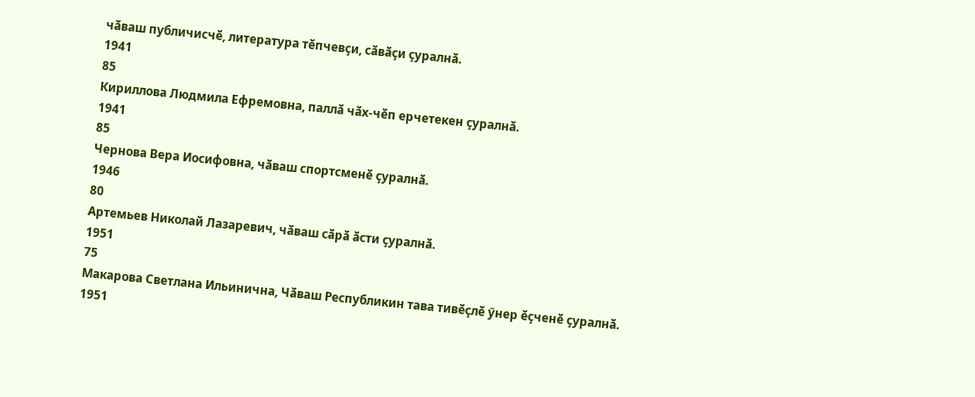чӑваш публичисчӗ, литература тӗпчевҫи, сӑвӑҫи ҫуралнӑ.
1941
85
Кириллова Людмила Ефремовна, паллӑ чӑх-чӗп ерчетекен ҫуралнӑ.
1941
85
Чернова Вера Иосифовна, чӑваш спортсменӗ ҫуралнӑ.
1946
80
Артемьев Николай Лазаревич, чӑваш сӑрӑ ӑсти ҫуралнӑ.
1951
75
Макарова Светлана Ильинична, Чӑваш Республикин тава тивӗҫлӗ ӳнер ӗҫченӗ ҫуралнӑ.
1951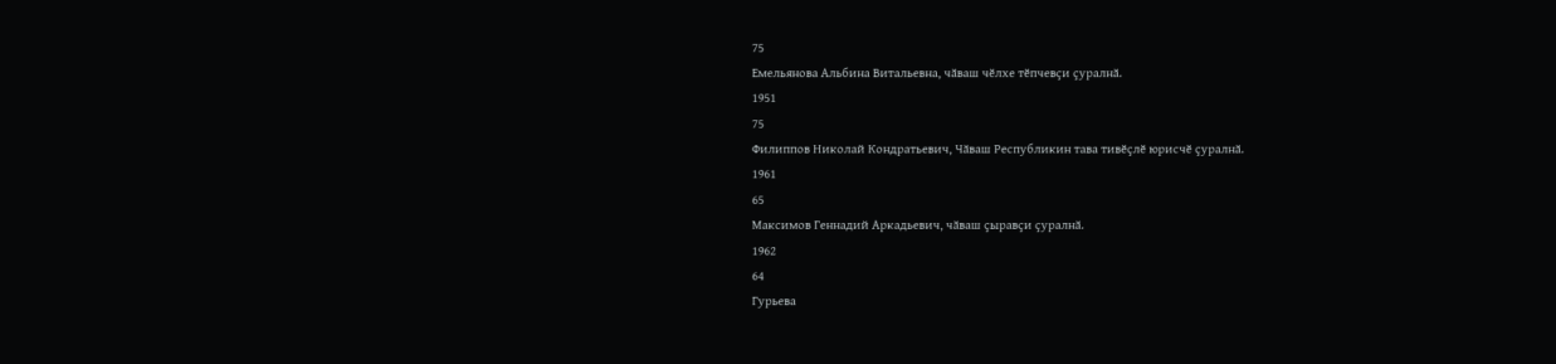75
Емельянова Альбина Витальевна, чӑваш чӗлхе тӗпчевҫи ҫуралнӑ.
1951
75
Филиппов Николай Кондратьевич, Чӑваш Республикин тава тивӗҫлӗ юрисчӗ ҫуралнӑ.
1961
65
Максимов Геннадий Аркадьевич, чӑваш ҫыравҫи ҫуралнӑ.
1962
64
Гурьева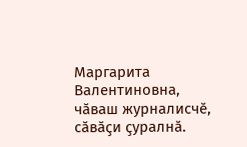Маргарита Валентиновна, чӑваш журналисчӗ, сӑвӑҫи ҫуралнӑ.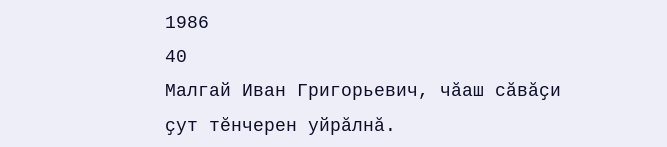1986
40
Малгай Иван Григорьевич, чӑаш сӑвӑҫи ҫут тӗнчерен уйрӑлнӑ.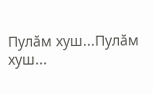Пулӑм хуш...Пулӑм хуш...